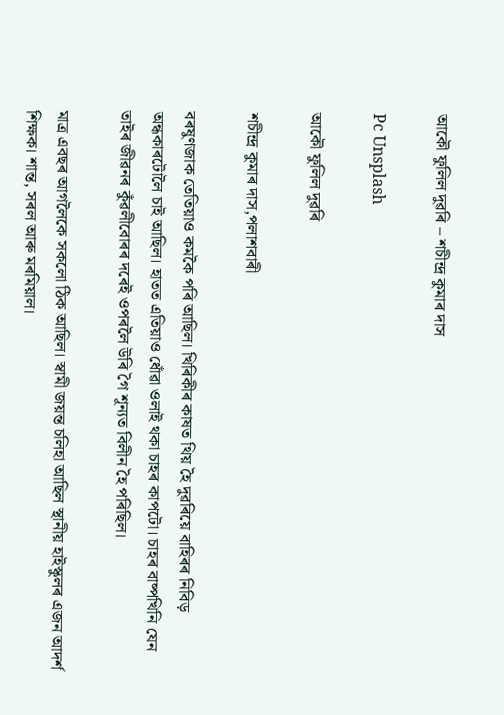আকৌ ফুলিল দুৱৰি – শচীন্দ্ৰ কুমাৰ দাস

Pc Unsplash

আকৌ ফুলিল দুৱৰি

শচীন্দ্ৰ কুমাৰ দাস,পলাশবাৰী

বৰষুণজাক তেতিয়াও কমকৈ পৰি আছিল। খিৰিকীৰ কাষত থিয় হৈ দুৱৰিয়ে বাহিৰৰ নিবিড় অন্ধকাৰটোলৈ চাই আছিল। হাতত এতিয়াও ধোঁৱা ওলাই থকা চাহৰ কাপটো। চাহৰ বাষ্পখিনি যেন তাইৰ জীৱনৰ কুঁৱলীবোৰৰ দৰেই ওপৰলৈ উৰি গৈ শূন্যত বিলীন হৈ পৰিছিল।

মাত্ৰ এবছৰ আগলৈকে সকলো ঠিক আছিল। স্বামী জয়ন্ত চলিহা আছিল স্থানীয় হাইস্কুলৰ এজন আদৰ্শ শিক্ষক। শান্ত, সৰল আৰু মৰমিয়াল।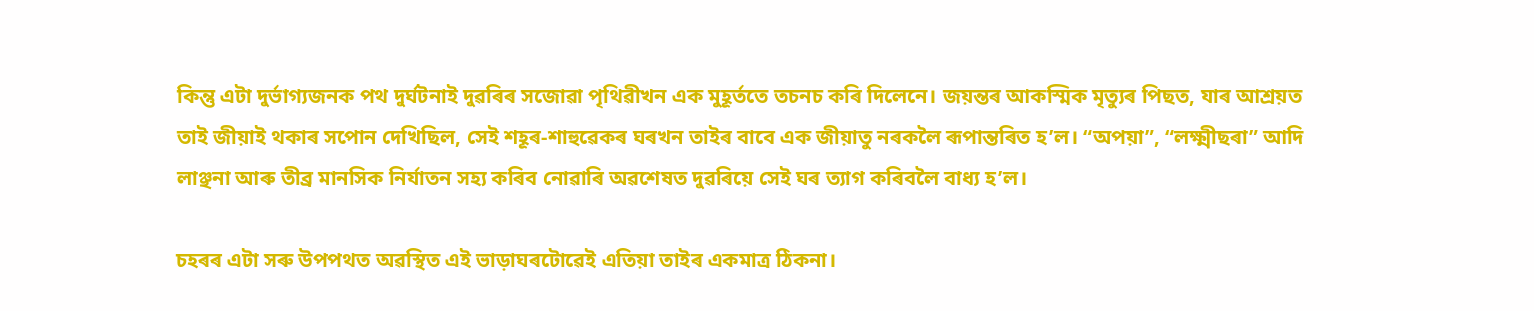কিন্তু এটা দুৰ্ভাগ্যজনক পথ দুৰ্ঘটনাই দুৱৰিৰ সজোৱা পৃথিৱীখন এক মুহূৰ্ততে তচনচ কৰি দিলেনে। জয়ন্তৰ আকস্মিক মৃত্যুৰ পিছত, যাৰ আশ্ৰয়ত তাই জীয়াই থকাৰ সপোন দেখিছিল, সেই শহূৰ-শাহুৱেকৰ ঘৰখন তাইৰ বাবে এক জীয়াতু নৰকলৈ ৰূপান্তৰিত হ’ল। “অপয়া”, “লক্ষ্মীছৰা” আদি লাঞ্ছনা আৰু তীব্ৰ মানসিক নিৰ্যাতন সহ্য কৰিব নোৱাৰি অৱশেষত দুৱৰিয়ে সেই ঘৰ ত্যাগ কৰিবলৈ বাধ্য হ’ল।

চহৰৰ এটা সৰু উপপথত অৱস্থিত এই ভাড়াঘৰটোৱেই এতিয়া তাইৰ একমাত্ৰ ঠিকনা।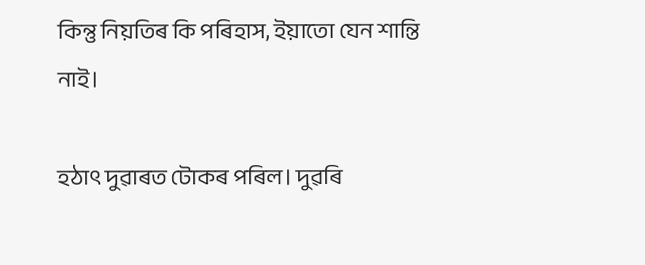কিন্তু নিয়তিৰ কি পৰিহাস, ইয়াতো যেন শান্তি নাই।

হঠাৎ দুৱাৰত টোকৰ পৰিল। দুৱৰি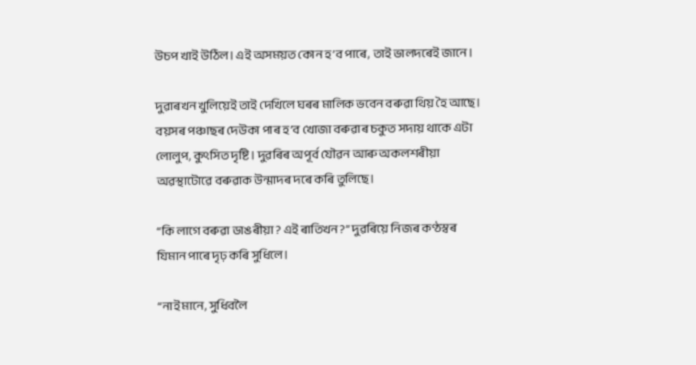উচপ খাই উঠিল। এই অসময়ত কোন হ’ব পাৰে, তাই ভালদৰেই জানে।

দুৱাৰখন খুলিয়েই তাই দেখিলে ঘৰৰ মালিক ভবেন বৰুৱা থিয় হৈ আছে। বয়সৰ পঞ্চাছৰ দেউকা পাৰ হ’ব খোজা বৰুৱাৰ চকুত সদায় থাকে এটা লোলুপ, কুৎসিত দৃষ্টি। দুৱৰিৰ অপূৰ্ব যৌৱন আৰু অকলশৰীয়া অৱস্থাটোৱে বৰুৱাক উন্মাদৰ দৰে কৰি তুলিছে।

“কি লাগে বৰুৱা ডাঙৰীয়া? এই ৰাতিখন?” দুৱৰিয়ে নিজৰ কণ্ঠস্বৰ যিমান পাৰে দৃঢ় কৰি সুধিলে।

“নাই মানে, সুধিবলৈ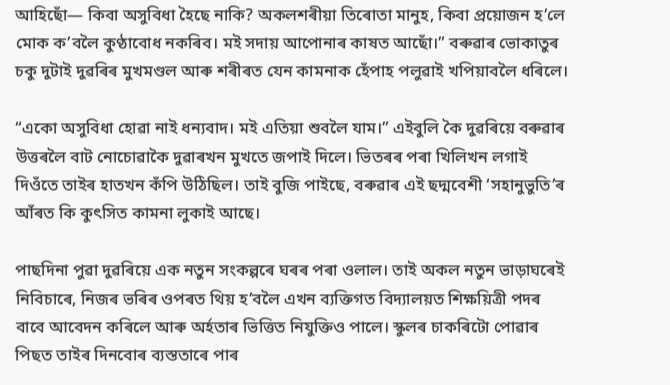আহিছোঁ— কিবা অসুবিধা হৈছে নাকি? অকলশৰীয়া তিৰোতা মানুহ, কিবা প্ৰয়োজন হ’লে মোক ক’বলৈ কুণ্ঠাবোধ নকৰিব। মই সদায় আপোনাৰ কাষত আছোঁ।” বৰুৱাৰ ভোকাতুৰ চকু দুটাই দুৱৰিৰ মুখমণ্ডল আৰু শৰীৰত যেন কামনাক হেঁপাহ পলুৱাই খপিয়াবলৈ ধৰিলে।

“একো অসুবিধা হোৱা নাই ধন্যবাদ। মই এতিয়া শুবলৈ যাম।” এইবুলি কৈ দুৱৰিয়ে বৰুৱাৰ উত্তৰলৈ বাট নোচোৱাকৈ দুৱাৰখন মুখতে জপাই দিলে। ভিতৰৰ পৰা খিলিখন লগাই দিওঁতে তাইৰ হাতখন কঁপি উঠিছিল। তাই বুজি পাইছে, বৰুৱাৰ এই ছদ্মবেশী ‘সহানুভুতি’ৰ আঁৰত কি কুৎসিত কামনা লুকাই আছে।

পাছদিনা পুৱা দুৱৰিয়ে এক নতুন সংকল্পৰে ঘৰৰ পৰা ওলাল। তাই অকল নতুন ভাড়াঘৰেই নিবিচাৰে, নিজৰ ভৰিৰ ওপৰত থিয় হ’বলৈ এখন ব্যক্তিগত বিদ্যালয়ত শিক্ষয়িত্ৰী পদৰ বাবে আবেদন কৰিলে আৰু অৰ্হতাৰ ভিত্তিত নিযুক্তিও পালে। স্কুলৰ চাকৰিটো পোৱাৰ পিছত তাইৰ দিনবোৰ ব্যস্ততাৰে পাৰ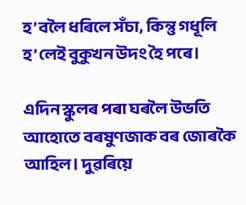হ’বলৈ ধৰিলে সঁচা, কিন্তু গধূলি হ’লেই বুকুখন উদং হৈ পৰে।

এদিন স্কুলৰ পৰা ঘৰলৈ উভতি আহোতে বৰষুণজাক বৰ জোৰকৈ আহিল। দুৱৰিয়ে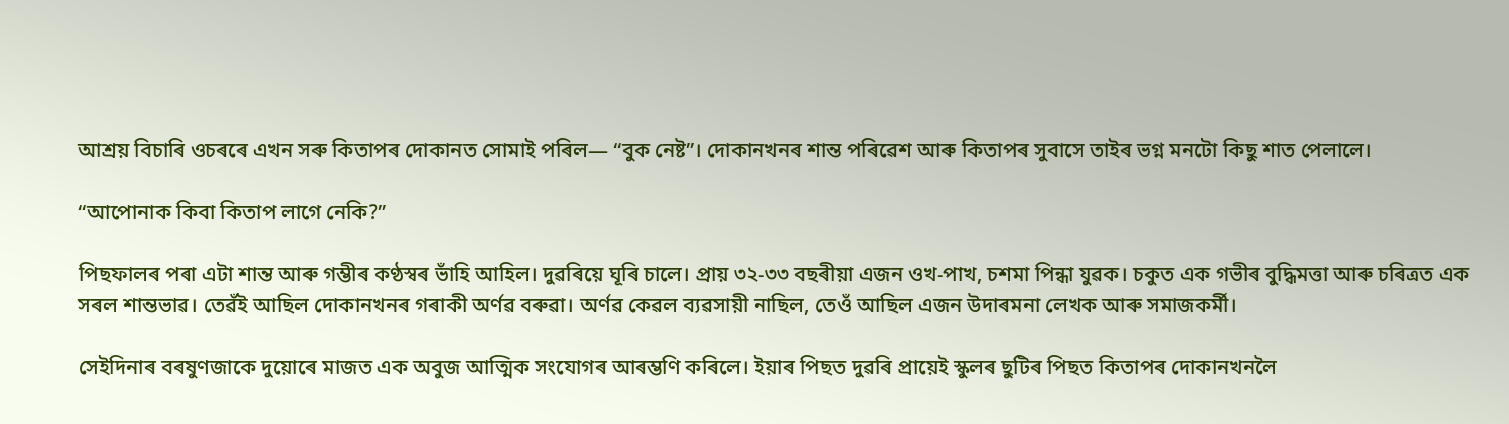আশ্ৰয় বিচাৰি ওচৰৰে এখন সৰু কিতাপৰ দোকানত সোমাই পৰিল— “বুক নেষ্ট”। দোকানখনৰ শান্ত পৰিৱেশ আৰু কিতাপৰ সুবাসে তাইৰ ভগ্ন মনটো কিছু শাত পেলালে।

“আপোনাক কিবা কিতাপ লাগে নেকি?”

পিছফালৰ পৰা এটা শান্ত আৰু গম্ভীৰ কণ্ঠস্বৰ ভাঁহি আহিল। দুৱৰিয়ে ঘূৰি চালে। প্ৰায় ৩২-৩৩ বছৰীয়া এজন ওখ-পাখ, চশমা পিন্ধা যুৱক। চকুত এক গভীৰ বুদ্ধিমত্তা আৰু চৰিত্ৰত এক সৰল শান্তভাৱ। তেৱঁই আছিল দোকানখনৰ গৰাকী অৰ্ণৱ বৰুৱা। অৰ্ণৱ কেৱল ব্যৱসায়ী নাছিল, তেওঁ আছিল এজন উদাৰমনা লেখক আৰু সমাজকৰ্মী।

সেইদিনাৰ বৰষুণজাকে দুয়োৰে মাজত এক অবুজ আত্মিক সংযোগৰ আৰম্ভণি কৰিলে। ইয়াৰ পিছত দুৱৰি প্ৰায়েই স্কুলৰ ছুটিৰ পিছত কিতাপৰ দোকানখনলৈ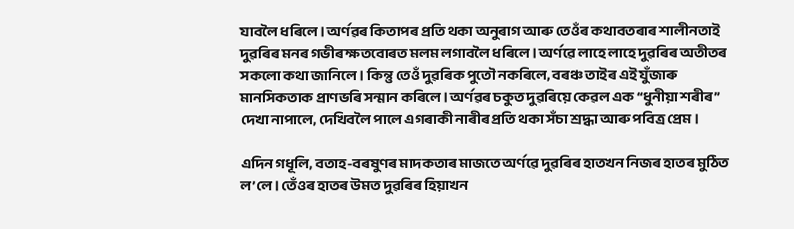যাবলৈ ধৰিলে। অৰ্ণৱৰ কিতাপৰ প্ৰতি থকা অনুৰাগ আৰু তেওঁৰ কথাবতৰাৰ শালীনতাই দুৱৰিৰ মনৰ গভীৰ ক্ষতবোৰত মলম লগাবলৈ ধৰিলে। অৰ্ণৱে লাহে লাহে দুৱৰিৰ অতীতৰ সকলো কথা জানিলে। কিন্তু তেওঁ দুৱৰিক পুতৌ নকৰিলে, বৰঞ্চ তাইৰ এই যুঁজাৰু মানসিকতাক প্ৰাণভৰি সন্মান কৰিলে। অৰ্ণৱৰ চকুত দুৱৰিয়ে কেৱল এক “ধুনীয়া শৰীৰ” দেখা নাপালে, দেখিবলৈ পালে এগৰাকী নাৰীৰ প্ৰতি থকা সঁচা শ্ৰদ্ধা আৰু পবিত্ৰ প্ৰেম।

এদিন গধূলি, বতাহ-বৰষুণৰ মাদকতাৰ মাজতে অৰ্ণৱে দুৱৰিৰ হাতখন নিজৰ হাতৰ মুঠিত ল’লে। তেঁওৰ হাতৰ উমত দুৱৰিৰ হিয়াখন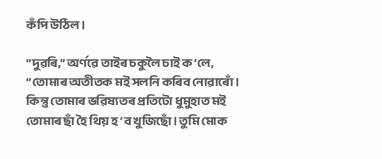কঁপি উঠিল।

“দুৱৰি,” অৰ্ণৱে তাইৰ চকুলৈ চাই ক’লে, “তোমাৰ অতীতক মই সলনি কৰিব নোৱাৰোঁ। কিন্তু তোমাৰ ভৱিষ্যতৰ প্ৰতিটো ধুমুহাত মই তোমাৰ ছাঁ হৈ থিয় হ’ব খুজিছোঁ। তুমি মোক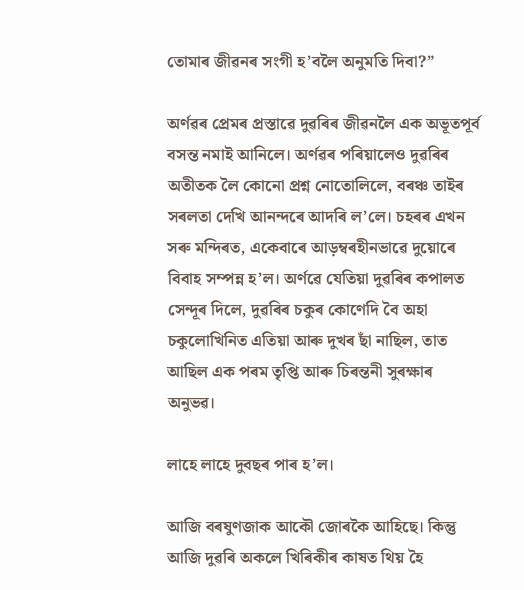তোমাৰ জীৱনৰ সংগী হ’বলৈ অনুমতি দিবা?”

অৰ্ণৱৰ প্ৰেমৰ প্ৰস্তাৱে দুৱৰিৰ জীৱনলৈ এক অভূতপূৰ্ব বসন্ত নমাই আনিলে। অৰ্ণৱৰ পৰিয়ালেও দুৱৰিৰ অতীতক লৈ কোনো প্ৰশ্ন নোতোলিলে, বৰঞ্চ তাইৰ সৰলতা দেখি আনন্দৰে আদৰি ল’লে। চহৰৰ এখন সৰু মন্দিৰত, একেবাৰে আড়ম্বৰহীনভাৱে দুয়োৰে বিবাহ সম্পন্ন হ’ল। অৰ্ণৱে যেতিয়া দুৱৰিৰ কপালত সেন্দূৰ দিলে, দুৱৰিৰ চকুৰ কোণেদি বৈ অহা চকুলোখিনিত এতিয়া আৰু দুখৰ ছাঁ নাছিল, তাত আছিল এক পৰম তৃপ্তি আৰু চিৰন্তনী সুৰক্ষাৰ অনুভৱ।

লাহে লাহে দুবছৰ পাৰ হ’ল।

আজি বৰষুণজাক আকৌ জোৰকৈ আহিছে। কিন্তু আজি দুৱৰি অকলে খিৰিকীৰ কাষত থিয় হৈ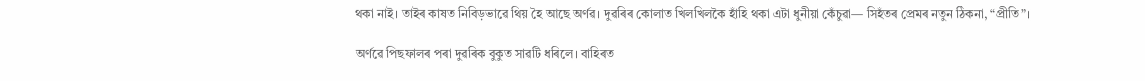থকা নাই। তাইৰ কাষত নিবিড়ভাৱে থিয় হৈ আছে অৰ্ণৱ। দুৱৰিৰ কোলাত খিলখিলকৈ হাঁহি থকা এটা ধুনীয়া কেঁচুৱা— সিহঁতৰ প্ৰেমৰ নতুন ঠিকনা, “প্ৰীতি”।

অৰ্ণৱে পিছফালৰ পৰা দুৱৰিক বুকুত সাৱটি ধৰিলে। বাহিৰত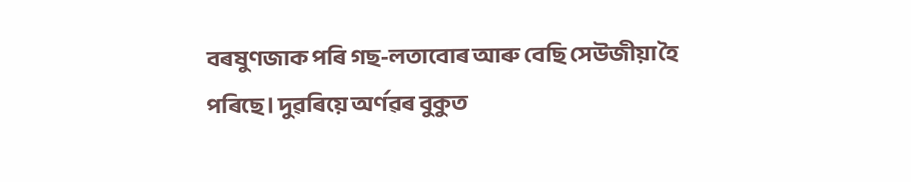বৰষুণজাক পৰি গছ-লতাবোৰ আৰু বেছি সেউজীয়া হৈ পৰিছে। দুৱৰিয়ে অৰ্ণৱৰ বুকুত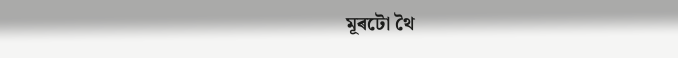মূৰটো থৈ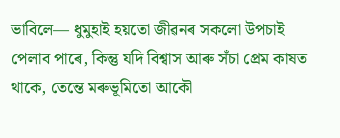ভাবিলে— ধুমুহাই হয়তো জীৱনৰ সকলো উপচাই পেলাব পাৰে, কিন্তু যদি বিশ্বাস আৰু সঁচা প্ৰেম কাষত থাকে, তেন্তে মৰুভূমিতো আকৌ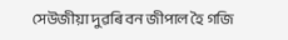সেউজীয়া দুৱৰি বন জীপাল হৈ গজি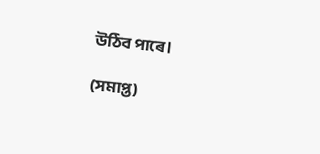উঠিব পাৰে।

(সমাপ্ত)